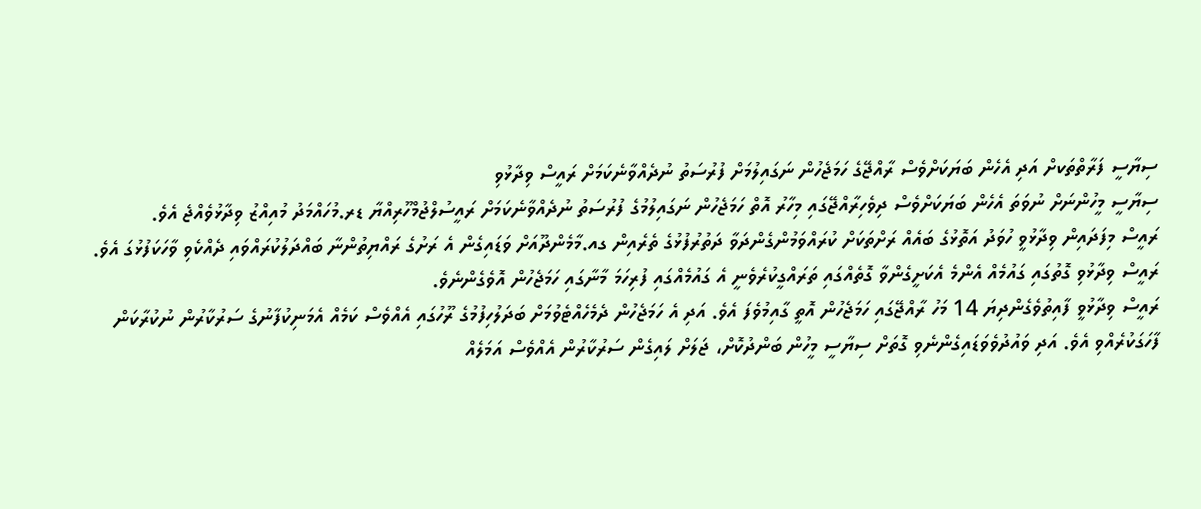ސިޔާސީ ފަރާތްތަކށް އަދި އެހެން ބަޔަކަށްވެސް ރާއްޖޭގެ ހަމަޖެހުން ނަގައިލުމަށް ފުރުސަތު ނުދެއްވާނެކަމަށް ރައީސް ވިދާޅުވި
ސިޔާސީ މީހުންނަށް ނުވަތަ އެހެން ބަޔަކަށްވެސް ދިވެހިރާއްޖޭގައި މިހާރު އޮތް ހަމަޖެހުން ނަގައިލުމުގެ ފުރުސަތު ނުދެއްވާނެކަމަށް ރައީސުލްޖުމްހޫރިއްޔާ ޑރ.މުހައްމަދު މުއިއްޒު ވިދާޅުވެއްޖެ އެވެ.
ރައީސް މިފަދައިން ވިދާޅުވީ ހުވަދު އަތޮޅުގެ ބައެއް ރަށްތަކަށް ކުރައްވަމުންގެންދަވާ ދަތުރުފުޅުގެ ތެރެއިން ގއ.މާމެންދޫއަށް ވަޑައިގެން އެ ރަށުގެ ރައްޔިތުންނާ ބައްދަލުކުރައްވައި ދެއްކެވި ވާހަކަފުޅުގަ އެވެ. ރައީސް ވިދާޅުވި ގޮތުގައި ގައުމެއް އެންމެ އެކަށީގެންވާ ގޮތެއްގައި ތަރައްގީކުރެވެނީ އެ ގައުމެއްގައި ފުރިހަމަ މާނާގައި ހަމަޖެހުން އޮވެގެންނެވެ.
ރައީސް ވިދާޅުވީ ފާއިތުވެގެންދިޔަ 14 މަހު ރާއްޖޭގައި ހަމަޖެހުން އޮތީ ގާއިމުވެފަ އެވެ. އަދި އެ ހަމަޖެހުން ދެމެހެއްޓެވުމަށް ބަދަލުހިފުމުގެ ރޫހުގައި އެއްވެސް ކަމެއް އެމަނިކުފާނުގެ ސަރުކާރުން ނުކުރާކަން ފާހަގަކުރެއްވި އެވެ. އަދި ވައުދުވެވަޑައިގެންނެވި ގޮތަށް ސިޔާސީ މީހުން ބަންދުކޮށް، ޖަލަށް ލައިގެން ސަރުކާރުން އެއްވެސް އަމަލެއް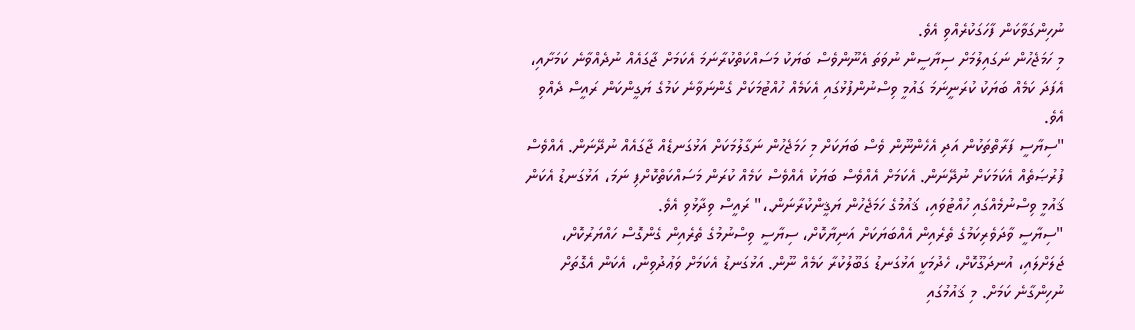ނުހިންގަވާކަން ފާހަގަކުރެއްވި އެވެ.
މި ހަމަޖެހުން ނަގައިލުމަށް ސިޔާސީން ނުވަތަ އެނޫންވެސް ބަޔަކު މަސައްކަތްކުރާނަމަ އެކަމަށް ޖާގައެއް ނުދެއްވާނެ ކަމަށާއި، އެފަދަ ކަމެއް ބަޔަކު ކުރަނީނަމަ ގައުމީ ވިސްނުންފުޅުގައި އެކަމެއް ހުއްޓުމަކަށް ގެންނަވާނެ ކަމުގެ ޔަގީންކަން ރައީސް ދެއްވި އެވެ.
"ސިޔާސީ ފަރާތްތަކުން އަދި އެހެންނޫން ވެސް ބަޔަކަށް މި ހަމަޖެހުން ނަގާލުމަކަށް އަޅުގަނޑެއް ޖާގައެއް ނުދޭނަން. އެއްވެސް ފުރުޞަތެއް އެކަމަކަށް ނުދޭނަން. އެކަމަށް އެއްވެސް ބަޔަކު އެއްވެސް ކަމެއް ކުރަން މަސައްކަތްކޮށްފި ނަމަ، އަޅުގަނޑު އެކަން ޤައުމީ ވިސްނުމެއްގައި ހުއްޓުވައި، ޤައުމުގެ ހަމަޖެހުން ޔަޤީންކުރާނަން.،" ރައީސް ވިދާޅުވި އެވެ.
"ސިޔާސީ ވާދަވެރިކަމުގެ ތެރެއިން އެއްބަޔަކަށް އަނިޔާކޮށް، ސިޔާސީ ވިސްނުމުގެ ތެރެއިން ގެންގޮސް ހައްޔަރުކޮށް، ޖަލަށްލައި، އުނދަގޫކޮށް، ހެދުމަކީ އަޅުގަނޑު ގަބޫލުކުރާ ކަމެއް ނޫން. އަޅުގަނޑު އެކަމަށް ވަޢުދުވިން، އެކަން އެގޮތަށް ނުހިންގާނެ ކަމަށް. މި ޤައުމުގައި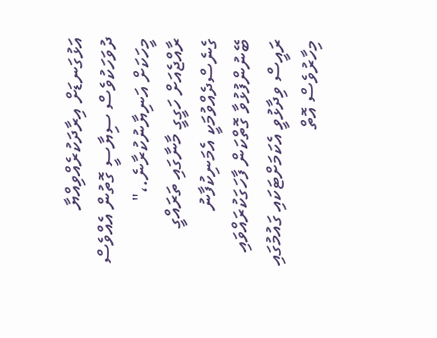އަޅުގަނޑަށް އިރާދަކުރެއްވިއްޔާ ދުވަހަކުވެސް ސިޔާސީ ގޮތުން އެއްވެސް މީހަކަށް އަނިޔާނުކުރާނެ.،"
ރާއްޖެއަށް ހަގީގީ މާނާގައި ތަރައްގީ ގެނެސްދެއްވުމަކީ އެމަނިކުފާނު ބޭނުންފުޅުވާ ގޮތްކަން ފާހަގަކުރައްވައި ރައީސް ވިދާޅުވީ އެކަމަށްޓަކައި ގައުމުގައި މިހާރުވެސް އޮތް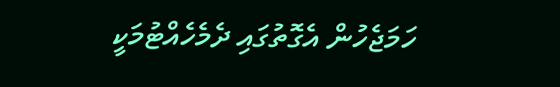ހަމަޖެހުން އެގޮތުގައި ދެމެހެއްޓުމަކީ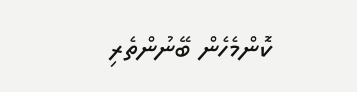ކޮންމެހެން ބޭނުންތެރި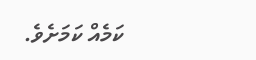ކަމެއް ކަމަށެވެ.